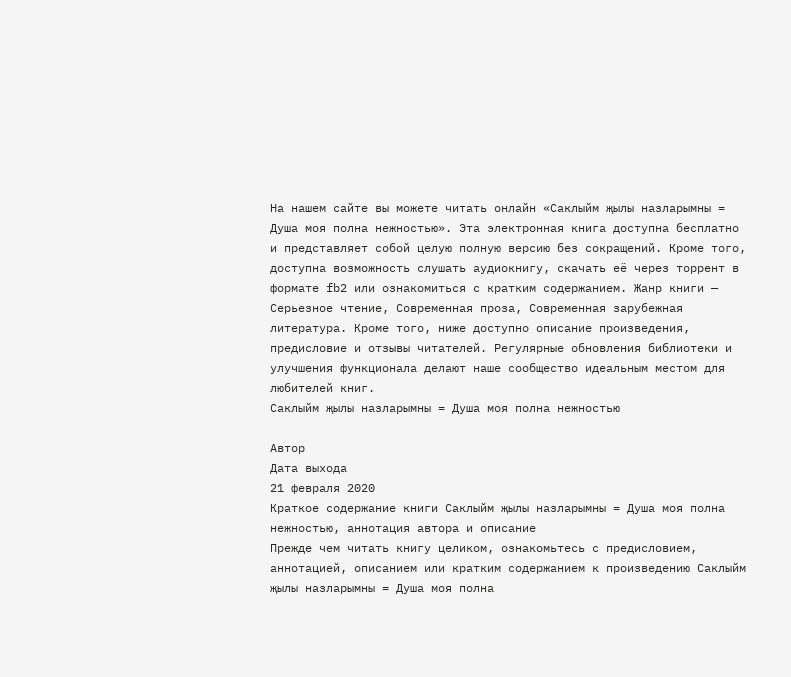На нашем сайте вы можете читать онлайн «Саклыйм җылы назларымны = Душа моя полна нежностью». Эта электронная книга доступна бесплатно и представляет собой целую полную версию без сокращений. Кроме того, доступна возможность слушать аудиокнигу, скачать её через торрент в формате fb2 или ознакомиться с кратким содержанием. Жанр книги — Серьезное чтение, Современная проза, Современная зарубежная литература. Кроме того, ниже доступно описание произведения, предисловие и отзывы читателей. Регулярные обновления библиотеки и улучшения функционала делают наше сообщество идеальным местом для любителей книг.
Саклыйм җылы назларымны = Душа моя полна нежностью

Автор
Дата выхода
21 февраля 2020
Краткое содержание книги Саклыйм җылы назларымны = Душа моя полна нежностью, аннотация автора и описание
Прежде чем читать книгу целиком, ознакомьтесь с предисловием, аннотацией, описанием или кратким содержанием к произведению Саклыйм җылы назларымны = Душа моя полна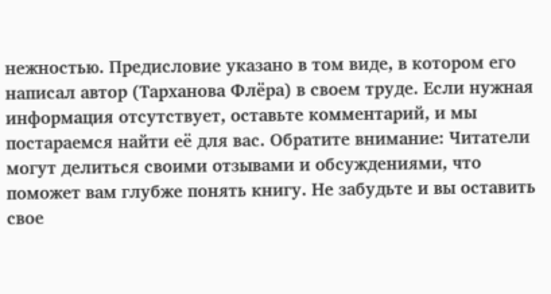нежностью. Предисловие указано в том виде, в котором его написал автор (Тарханова Флёра) в своем труде. Если нужная информация отсутствует, оставьте комментарий, и мы постараемся найти её для вас. Обратите внимание: Читатели могут делиться своими отзывами и обсуждениями, что поможет вам глубже понять книгу. Не забудьте и вы оставить свое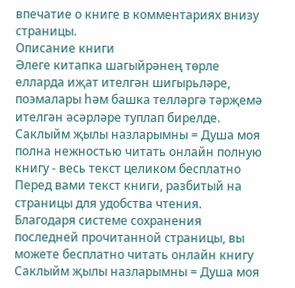впечатие о книге в комментариях внизу страницы.
Описание книги
Әлеге китапка шагыйрәнең төрле елларда иҗат ителгән шигырьләре, поэмалары һәм башка телләргә тәрҗемә ителгән әсәрләре туплап бирелде.
Саклыйм җылы назларымны = Душа моя полна нежностью читать онлайн полную книгу - весь текст целиком бесплатно
Перед вами текст книги, разбитый на страницы для удобства чтения. Благодаря системе сохранения последней прочитанной страницы, вы можете бесплатно читать онлайн книгу Саклыйм җылы назларымны = Душа моя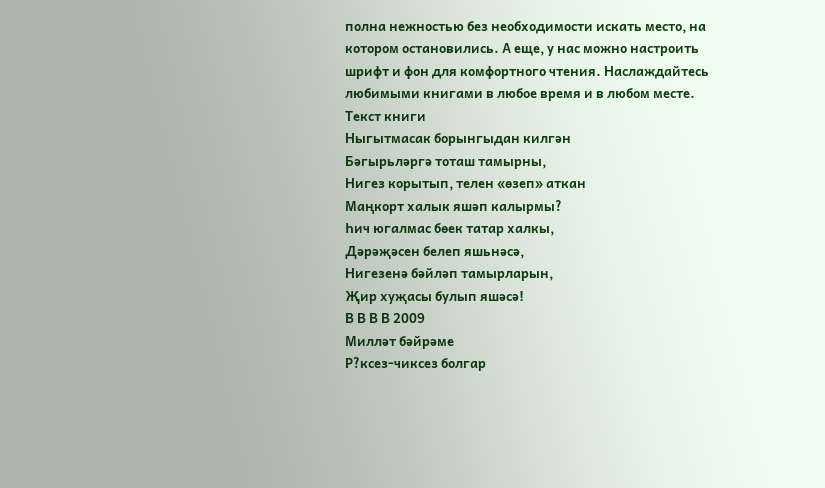полна нежностью без необходимости искать место, на котором остановились. А еще, у нас можно настроить шрифт и фон для комфортного чтения. Наслаждайтесь любимыми книгами в любое время и в любом месте.
Текст книги
Ныгытмасак борынгыдан килгән
Бәгырьләргә тоташ тамырны,
Нигез корытып, телен «өзеп» аткан
Маңкорт халык яшәп калырмы?
Һич югалмас бөек татар халкы,
Дәрәҗәсен белеп яшьнәсә,
Нигезенә бәйләп тамырларын,
Җир хуҗасы булып яшәсә!
В В В В 2009
Милләт бәйрәме
Р?ксез-чиксез болгар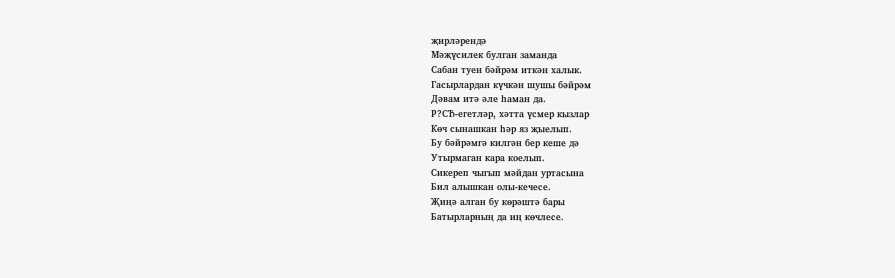җирләрендә
Мәҗүсилек булган заманда
Сабан туен бәйрәм иткән халык.
Гасырлардан күчкән шушы бәйрәм
Дәвам итә әле һаман да.
Р?СЂ-егетләр, хәтта үсмер кызлар
Көч сынашкан һәр яз җыелып.
Бу бәйрәмгә килгән бер кеше дә
Утырмаган кара коелып.
Сикереп чыгып мәйдан уртасына
Бил алышкан олы-кечесе.
Җиңә алган бу көрәштә бары
Батырларның да иң көчлесе.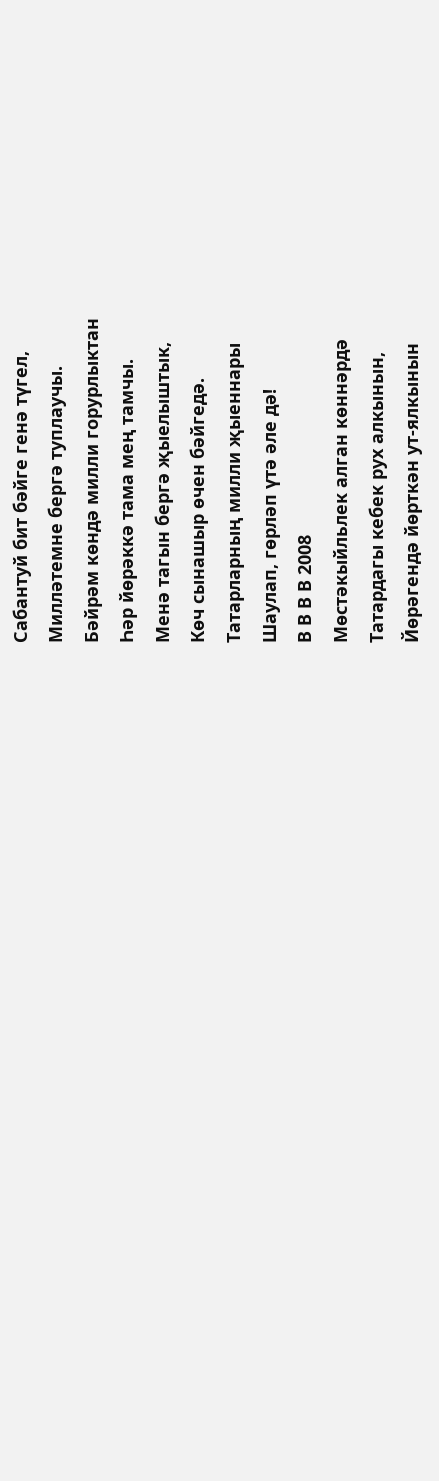Сабантуй бит бәйге генә түгел,
Милләтемне бергә туплаучы.
Бәйрәм көндә милли горурлыктан
Һәр йөрәккә тама мең тамчы.
Менә тагын бергә җыелыштык,
Көч сынашыр өчен бәйгедә.
Татарларның милли җыеннары
Шаулап, гөрләп үтә әле дә!
В В В В 2008
Мөстәкыйльлек алган көннәрдә
Татардагы кебек рух алкынын,
Йөрәгендә йөрткән ут-ялкынын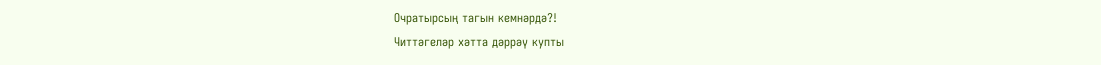Очратырсың тагын кемнәрдә?!
Читтәгеләр хәтта дәррәү купты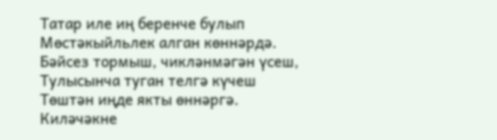Татар иле иң беренче булып
Мөстәкыйльлек алган көннәрдә.
Бәйсез тормыш, чикләнмәгән үсеш,
Тулысынча туган телгә күчеш
Төштән иңде якты өннәргә.
Киләчәкне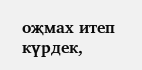оҗмах итеп күрдек,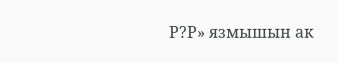Р?Р» язмышын ак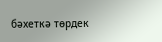бәхеткә төрдек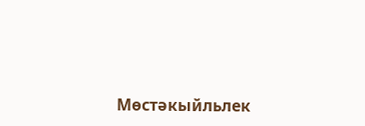Мөстәкыйльлек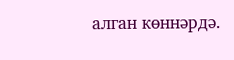алган көннәрдә.